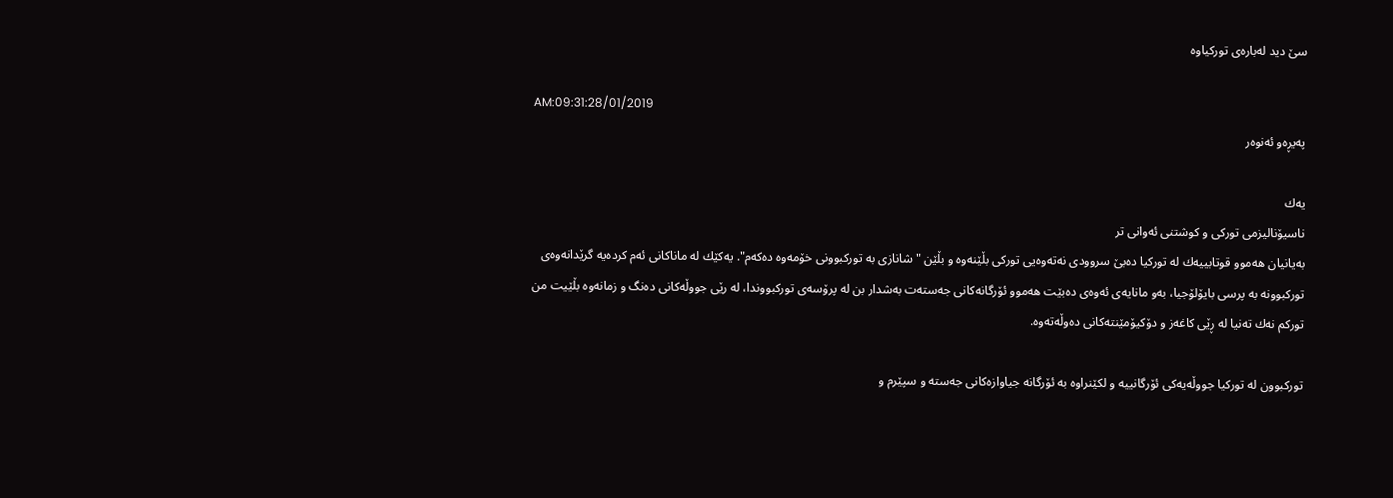سێ دید له‌باره‌ی توركیاوه‌

AM:09:31:28/01/2019
په‌یڕه‌و ئه‌نوه‌ر

یه‌ك
ناسیۆنالیزمی توركی و كوشتنی ئه‌وانی تر
به‌یانیان هه‌موو قوتابییه‌ك له‌ توركیا ده‌بێ سروودی نه‌ته‌وه‌یی توركی بڵێنه‌وه‌ و بڵێن "شانازی به‌ توركبوونی خۆمه‌وه‌ ده‌كه‌م". یه‌كێك له‌ ماناكانی ئه‌م كرده‌یه‌ گرێدانه‌وه‌ی توركبوونه‌ به‌ پرسی بایۆلۆجیا، به‌و مانایه‌ی ئه‌وه‌ی ده‌بێت هه‌موو ئۆرگانه‌كانی جه‌سته‌ت به‌شدار بن له‌ پرۆسه‌ی توركبووندا، له‌ رێی جووڵه‌كانی ده‌نگ و زمانه‌وه‌ بڵێیت من توركم نه‌ك ته‌نیا له‌ ڕێی كاغه‌ز و دۆكیۆمێنته‌كانی ده‌وڵه‌ته‌وه‌.

توركبوون له‌ توركیا جووڵه‌یه‌كی ئۆرگانییه‌ و لكێنراوه‌ به‌ ئۆرگانه‌ جیاوازه‌كانی جه‌سته‌ و سپێرم و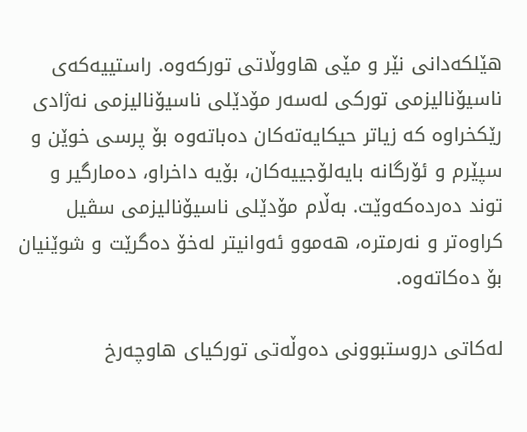هێلكه‌دانی نێر و مێی هاووڵاتی توركه‌وه‌. راستییه‌كه‌ی ناسیۆنالیزمی توركی له‌سه‌ر مۆدێلی ناسیۆنالیزمی نه‌ژادی رێكخراوه‌ كه‌ زیاتر حیكایه‌ته‌كان ده‌باته‌وه‌ بۆ پرسی خوێن و سپێرم و ئۆرگانه‌ بایه‌لۆجییه‌كان، بۆیه‌ داخراو، ده‌مارگیر و توند ده‌رده‌كه‌وێت. به‌ڵام مۆدێلی ناسیۆنالیزمی سڤیل كراوه‌تر و نه‌رمتره‌، هه‌موو ئه‌وانیتر له‌خۆ ده‌گرێت و شوێنیان بۆ ده‌كاته‌وه‌.

له‌كاتی دروستبوونی ده‌وڵه‌تی توركیای هاوچه‌رخ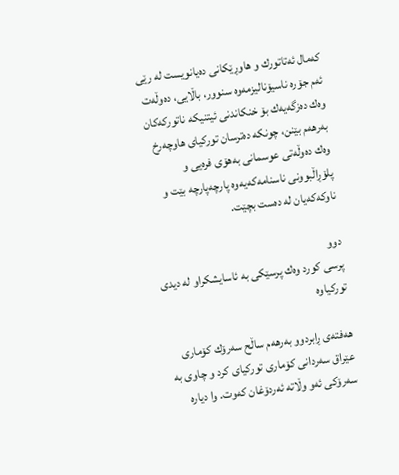كه‌مال ئه‌تاتورك و هاوڕێكانی ده‌یانویست له‌ رێی ئه‌م جۆره‌ ناسیۆنالیزمه‌وه‌ سنوور، باڵایی، ده‌وڵه‌ت وه‌ك ده‌زگه‌یه‌ك بۆ خنكاندنی ئیتنیكه‌ ناتوركه‌كان به‌رهه‌م بێنن، چونكه‌ ده‌ترسان توركیای هاوچه‌رخ وه‌ك ده‌وڵه‌تی عوسمانی به‌هۆی فره‌یی و پلۆڕاڵبوونی ناسنامه‌كه‌یه‌وه‌ پارچه‌پارچه‌ بێت و ناوكه‌كه‌یان له‌ ده‌ست بچێت.

دوو
پرسی كورد وه‌ك پرسێكی به‌ ئاسایشكراو له‌ دیدی توركیاوه‌

هه‌فته‌ی ڕابردوو به‌رهه‌م ساڵح سه‌رۆك كۆماری عێراق سه‌ردانی كۆماری توركیای كرد و چاوی به‌ سه‌رۆكی ئه‌و وڵاته‌ ئه‌ردۆغان كه‌وت. وا دیاره‌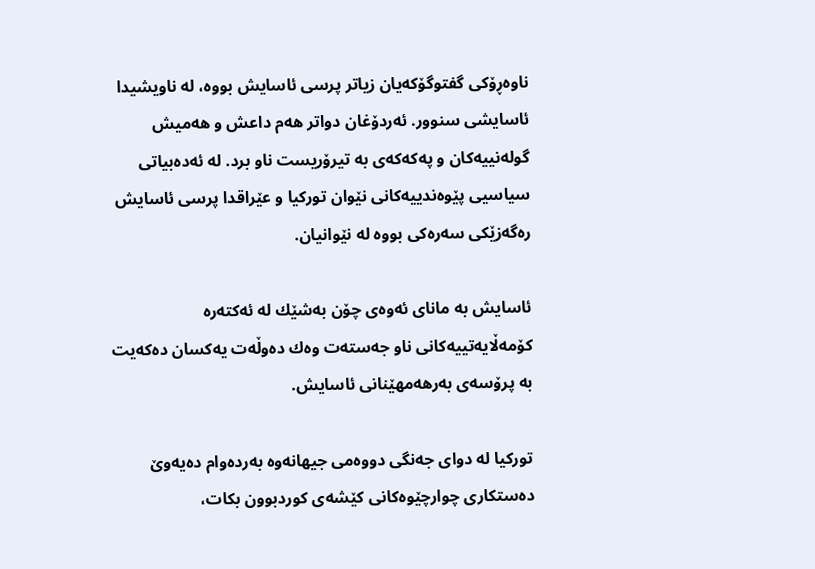ناوه‌ڕۆكی گفتوگۆكه‌یان زیاتر پرسی ئاسایش بووه‌، له‌ ناویشیدا ئاسایشی سنوور. ئه‌ردۆغان دواتر هه‌م داعش و هه‌میش گوله‌نییه‌كان و په‌كه‌كه‌ی به‌ تیرۆریست ناو برد. له‌ ئه‌ده‌بیاتی سیاسیی پێوه‌ندییه‌كانی نێوان توركیا و عێراقدا پرسی ئاسایش ره‌گه‌زێكی سه‌ره‌كی بووه‌ له‌ نێوانیان.

ئاسایش به‌ مانای ئه‌وه‌ی چۆن به‌شێك له‌ ئه‌كته‌ره‌ كۆمه‌ڵایه‌تییه‌كانی ناو جه‌سته‌ت وه‌ك ده‌وڵه‌ت یه‌كسان ده‌كه‌یت به‌ پرۆسه‌ی به‌رهه‌مهێنانی ئاسایش.

توركیا له‌ دوای جه‌نگی دووه‌می جیهانه‌وه‌ به‌رده‌وام ده‌یه‌وێ ده‌ستكاری چوارچێوه‌كانی كێشه‌ی كوردبوون بكات،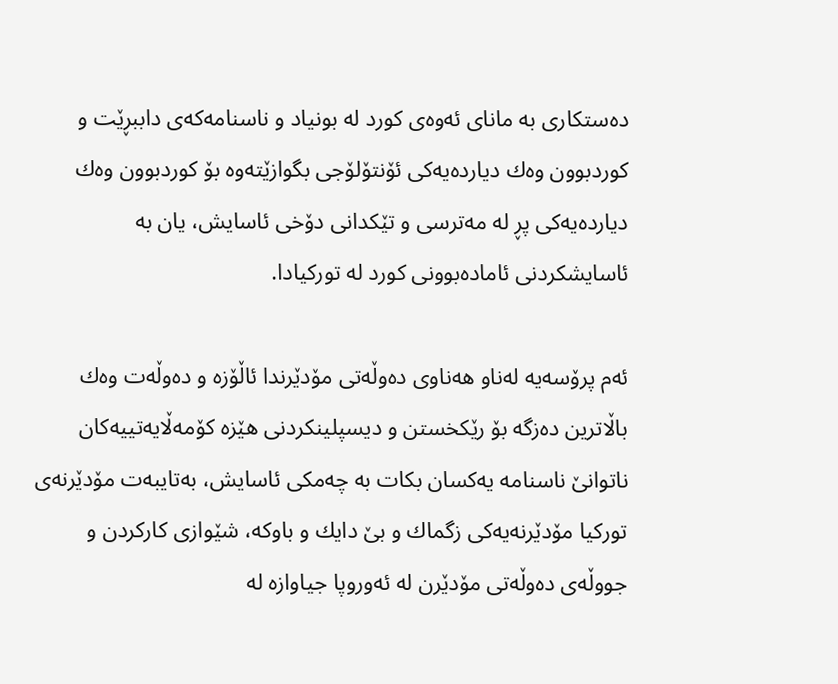ده‌ستكاری به‌ مانای ئه‌وه‌ی كورد له‌ بونیاد و ناسنامه‌كه‌ی داببڕێت و كوردبوون وه‌ك دیارده‌یه‌كی ئۆنتۆلۆجی بگوازێته‌وه‌ بۆ كوردبوون وه‌ك دیارده‌یه‌كی پڕ له‌ مه‌ترسی و تێكدانی دۆخی ئاسایش، یان به‌ ئاسایشكردنی ئاماده‌بوونی كورد له‌ توركیادا.

ئه‌م پرۆسه‌یه‌ له‌ناو هه‌ناوی ده‌وڵه‌تی مۆدێرندا ئاڵۆزه‌ و ده‌وڵه‌ت وه‌ك باڵاترین ده‌زگه‌ بۆ رێكخستن و دیسپلینكردنی هێزه‌ كۆمه‌ڵایه‌تییه‌كان ناتوانێ ناسنامه‌ یه‌كسان بكات به‌ چه‌مكی ئاسایش، به‌تایبه‌ت مۆدێرنه‌ی توركیا مۆدێرنه‌یه‌كی زگماك و بێ دایك و باوكه‌، شێوازی كاركردن و جووڵه‌ی ده‌وڵه‌تی مۆدێرن له‌ ئه‌وروپا جیاوازه‌ له‌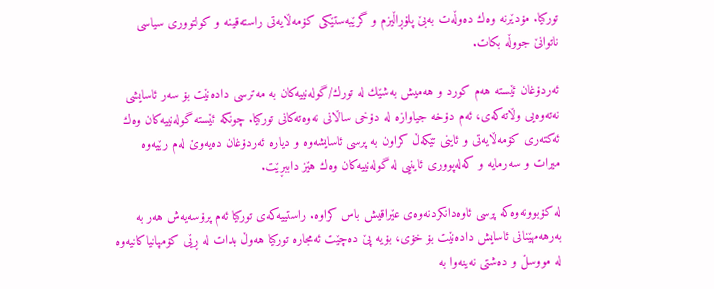توركیا. مۆدێرنه‌ وه‌ك ده‌وڵه‌ت به‌بێ پلۆڕاڵیزم و گرێبه‌ستێكی كۆمه‌ڵایه‌تی راسته‌قینه‌ و كولتووری سیاسی ناتوانێ جووڵه‌ بكات.

ئه‌ردۆغان ئێسته‌ هه‌م كورد و هه‌میش به‌شێك له‌ تورك/گوله‌نییه‌كان به‌ مه‌ترسی داده‌نێت بۆ سه‌ر ئاسایشی نه‌ته‌وه‌یی وڵاته‌كه‌ی، ئه‌م دۆخه‌ جیاوازه‌ له‌ دۆخی ساڵانی نه‌وه‌ته‌كانی توركیا. چونكه‌ ئێسته‌ گوله‌نییه‌كان وه‌ك ئه‌كته‌ری كۆمه‌ڵایه‌تی و ئاینی تێكه‌ڵ كراون به‌ پرسی ئاسایشه‌وه‌ و دیاره‌ ئه‌ردۆغان ده‌یه‌وێ له‌م رێیه‌وه‌ میرات و سه‌رمایه‌ و كه‌له‌پووری ئاینیی له‌ گوله‌نییه‌كان وه‌ك هێز داببڕێت.

له‌ كۆبوونه‌وه‌كه‌ پرسی ئاوه‌دانكردنه‌وه‌ی عێراقیش باس كراوه‌. راستییه‌كه‌ی توركیا ئه‌م پرۆسه‌یه‌ش هه‌ر به‌ به‌رهه‌مهێنانی ئاسایش داده‌نێت بۆ خۆی، بۆیه‌ پێ ده‌چێت ئه‌مجاره‌ توركیا هه‌وڵ بدات له‌ ڕێی كۆمپانیاكانیه‌وه‌ له‌ مووسڵ و ده‌شتی نه‌ینه‌وا به‌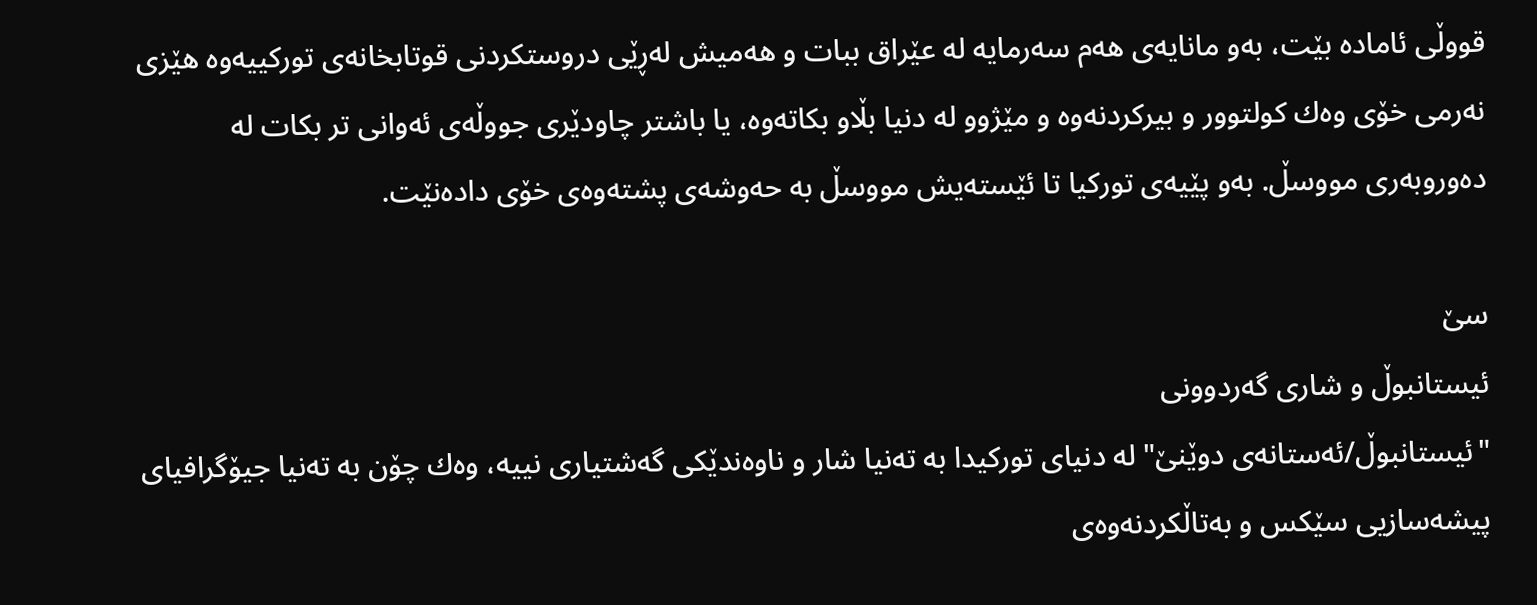قووڵی ئاماده‌ بێت، به‌و مانایه‌ی هه‌م سه‌رمایه‌ له‌ عێراق ببات و هه‌میش له‌ڕێی دروستكردنی قوتابخانه‌ی توركییه‌وه‌ هێزی نه‌رمی خۆی وه‌ك كولتوور و بیركردنه‌وه‌ و مێژوو له‌ دنیا بڵاو بكاته‌وه‌، یا باشتر چاودێری جووڵه‌ی ئه‌وانی تر بكات له‌ ده‌وروبه‌ری مووسڵ. به‌و پێیه‌ی توركیا تا ئێسته‌یش مووسڵ به‌ حه‌وشه‌ی پشته‌وه‌ی خۆی داده‌نێت.

سێ
ئیستانبوڵ و شاری گه‌ردوونی
"ئیستانبوڵ/ئه‌ستانه‌ی دوێنێ" له‌ دنیای توركیدا به‌ ته‌نیا شار و ناوه‌ندێكی گه‌شتیاری نییه‌، وه‌ك چۆن به‌ ته‌نیا جیۆگرافیای پیشه‌سازیی سێكس و به‌تاڵكردنه‌وه‌ی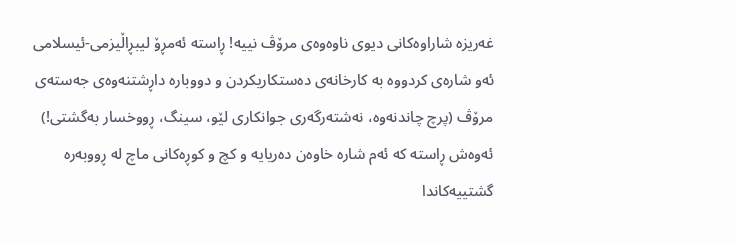غه‌ریزه‌ شاراوه‌كانی دیوی ناوه‌وه‌ی مرۆڤ نییه‌! ڕاسته‌ ئه‌مڕۆ لیبڕاڵیزمی-ئیسلامی ئه‌و شاره‌ی كردووه‌ به‌ كارخانه‌ی ده‌ستكاریكردن و دووباره‌ داڕشتنه‌وه‌ی جه‌سته‌ی مرۆڤ (پرچ چاندنه‌وه‌، نه‌شته‌رگه‌ری جوانكاری لێو، سینگ، ڕووخسار به‌گشتی!) ئه‌وه‌ش ڕاسته‌ كه‌ ئه‌م شاره‌ خاوه‌ن ده‌ریایه‌ و كچ و كوڕه‌كانی ماچ له‌ ڕووبه‌ره‌ گشتییه‌كاندا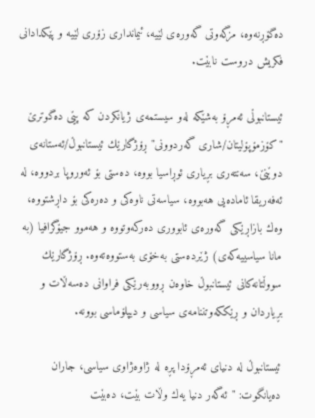ده‌گۆڕنه‌وه‌، مزگه‌وتی گه‌وره‌ی لێیه‌، ئیمانداری زۆری لێیه‌ و پێكدادانی فكریش دروست نابێت.

ئیستانبوڵی ئه‌مڕۆ به‌شێكه‌ له‌و سیستمه‌ی ژیانكردن كه‌ پێی ده‌گوترێ "كۆزمۆپۆلیتان/شاری گه‌ردوونی" ڕۆژگارێك ئیستانبوڵ/ئه‌ستانه‌ی دوێنێ، سه‌نته‌ری بڕیاری ئوڕاسیا بووه‌، ده‌ستی بۆ ئه‌وروپا بردووه‌، له‌ ئه‌فه‌ریقا ئاماده‌یی هه‌بووه‌، سیاسه‌تی ناوه‌كی و ده‌ره‌كی بۆ داڕشتووه‌، وه‌ك بازاڕێكی گه‌وره‌ی ئابووری ده‌ركه‌وتووه‌ و هه‌موو جیۆگرافیا (به‌ مانا سیاسییه‌كه‌ی) ژێرده‌ستی به‌خۆی به‌ستووه‌ته‌وه‌. ڕۆژگارێك سووڵتانه‌كانی ئیستانبوڵ خاوه‌ن ڕووبه‌رێكی فراوانی ده‌سه‌ڵات و بڕیاردان و ڕێككه‌وتننامه‌ی سیاسی و دیپلۆماسی بوونه‌.

ئیستانبوڵ له‌ دنیای ئه‌مڕۆدا پڕه‌ له‌ ژاوه‌ژاوی سیاسی، جاران ده‌یانگوت: "ئه‌گه‌ر دنیا یه‌ك وڵات بێت، ده‌بێت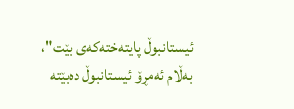ئیستانبوڵ پایته‌خته‌كه‌ی بێت"، به‌ڵام ئه‌مڕۆ ئیستانبوڵ ده‌بێته‌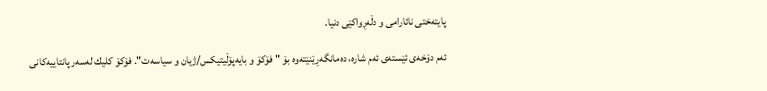پایته‌ختی نائارامی و دڵه‌ڕواكێی دنیا.

ئه‌م دۆخه‌ی ئێسته‌ی ئه‌م شاره‌، ده‌مانگه‌ڕێنێته‌وه‌ بۆ "فۆكۆ و بایه‌پۆڵیتیكس/ژیان و سیاسه‌ت". فۆكۆ كلیك له‌سه‌ر پانتاییه‌كانی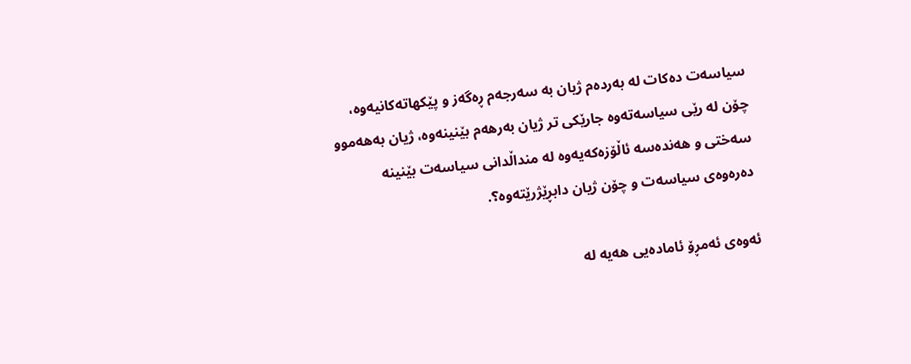سیاسه‌ت ده‌كات له‌ به‌رده‌م ژیان به‌ سه‌رجه‌م ڕه‌گه‌ز و پێكهاته‌كانیه‌وه‌، چۆن له‌ رێی سیاسه‌ته‌وه‌ جارێكی تر ژیان به‌رهه‌م بێنینه‌وه‌، ژیان به‌هه‌موو سه‌ختی و هه‌نده‌سه‌ ئاڵۆزه‌كه‌یه‌وه‌ له‌ منداڵدانی سیاسه‌ت بێنینه‌ ده‌ره‌وه‌ی سیاسه‌ت و چۆن ژیان دابڕێژرێته‌وه‌؟.

ئه‌وه‌ی ئه‌مڕۆ ئاماده‌یی هه‌یه‌ له‌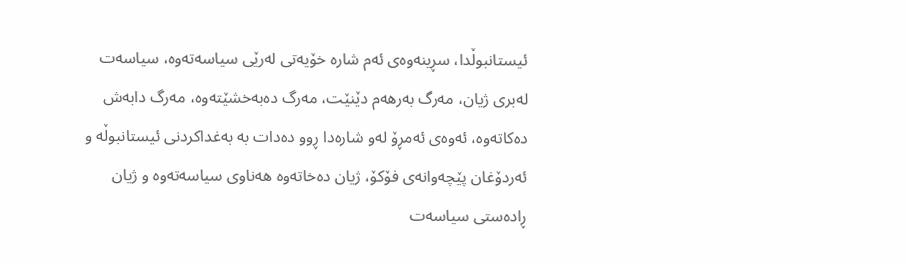ئیستانبوڵدا، سڕینه‌وه‌ی ئه‌م شاره‌ خۆیه‌تی له‌رێی سیاسه‌ته‌وه‌، سیاسه‌ت له‌بری ژیان، مه‌رگ به‌رهه‌م دێنێت، مه‌رگ ده‌به‌خشێته‌وه‌، مه‌رگ دابه‌ش ده‌كاته‌وه‌، ئه‌وه‌ی ئه‌مڕۆ له‌و شاره‌دا ڕوو ده‌دات به‌ به‌غداكردنی ئیستانبوڵه‌ و ئه‌ردۆغان پێچه‌وانه‌ی فۆكۆ، ژیان ده‌خاته‌وه‌ هه‌ناوی سیاسه‌ته‌وه‌ و ژیان ڕاده‌ستی سیاسه‌ت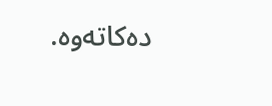ده‌كاته‌وه‌.